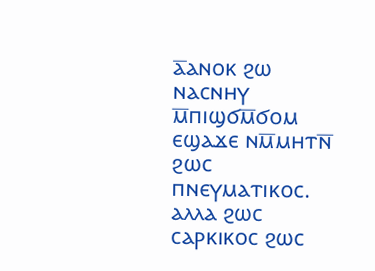ⲁ̅ⲁⲛⲟⲕ ϩⲱ ⲛⲁⲥⲛⲏⲩ ⲙ̅ⲡⲓϣϭⲙ̅ϭⲟⲙ ⲉϣⲁϫⲉ ⲛⲙ̅ⲙⲏⲧⲛ̅ ϩⲱⲥ ⲡⲛⲉⲩⲙⲁⲧⲓⲕⲟⲥ. ⲁⲗⲗⲁ ϩⲱⲥ ⲥⲁⲣⲕⲓⲕⲟⲥ ϩⲱⲥ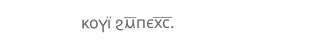ⲕⲟⲩⲓ̈ ϩⲙ̅ⲡⲉⲭ̅ⲥ̅.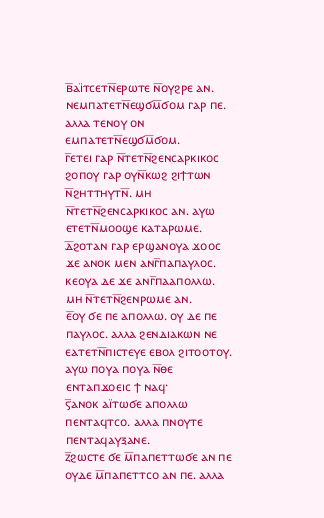ⲃ̅ⲁⲓ̈ⲧⲥⲉⲧⲛ̅ⲉⲣⲱⲧⲉ ⲛ̅ⲟⲩϩⲣⲉ ⲁⲛ. ⲛⲉⲙⲡⲁⲧⲉⲧⲛ̅ⲉϣϭⲙ̅ϭⲟⲙ ⲅⲁⲣ ⲡⲉ. ⲁⲗⲗⲁ ⲧⲉⲛⲟⲩ ⲟⲛ ⲉⲙⲡⲁⲧⲉⲧⲛ̅ⲉϣϭⲙ̅ϭⲟⲙ.
ⲅ̅ⲉⲧⲉⲓ ⲅⲁⲣ ⲛ̅ⲧⲉⲧⲛ̅ϩⲉⲛⲥⲁⲣⲕⲓⲕⲟⲥ ϩⲟⲡⲟⲩ ⲅⲁⲣ ⲟⲩⲛ̅ⲕⲱϩ ϩⲓϯⲧⲱⲛ ⲛ̅ϩⲏⲧⲧⲏⲩⲧⲛ̅. ⲙⲏ ⲛ̅ⲧⲉⲧⲛ̅ϩⲉⲛⲥⲁⲣⲕⲓⲕⲟⲥ ⲁⲛ. ⲁⲩⲱ ⲉⲧⲉⲧⲛ̅ⲙⲟⲟϣⲉ ⲕⲁⲧⲁⲣⲱⲙⲉ.
ⲇ̅ϩⲟⲧⲁⲛ ⲅⲁⲣ ⲉⲣϣⲁⲛⲟⲩⲁ ϫⲟⲟⲥ ϫⲉ ⲁⲛⲟⲕ ⲙⲉⲛ ⲁⲛⲅ̅ⲡⲁⲡⲁⲩⲗⲟⲥ. ⲕⲉⲟⲩⲁ ⲇⲉ ϫⲉ ⲁⲛⲅ̅ⲡⲁⲁⲡⲟⲗⲗⲱ. ⲙⲏ ⲛ̅ⲧⲉⲧⲛ̅ϩⲉⲛⲣⲱⲙⲉ ⲁⲛ.
ⲉ̅ⲟⲩ ϭⲉ ⲡⲉ ⲁⲡⲟⲗⲗⲱ. ⲟⲩ ⲇⲉ ⲡⲉ ⲡⲁⲩⲗⲟⲥ. ⲁⲗⲗⲁ ϩⲉⲛⲇⲓⲁⲕⲱⲛ ⲛⲉ ⲉⲁⲧⲉⲧⲛ̅ⲡⲓⲥⲧⲉⲩⲉ ⲉⲃⲟⲗ ϩⲓⲧⲟⲟⲧⲟⲩ. ⲁⲩⲱ ⲡⲟⲩⲁ ⲡⲟⲩⲁ ⲛ̅ⲑⲉ ⲉⲛⲧⲁⲡϫⲟⲉⲓⲥ ϯ ⲛⲁϥ·
ⲋ̅ⲁⲛⲟⲕ ⲁⲓ̈ⲧⲱϭⲉ ⲁⲡⲟⲗⲗⲱ ⲡⲉⲛⲧⲁϥⲧⲥⲟ. ⲁⲗⲗⲁ ⲡⲛⲟⲩⲧⲉ ⲡⲉⲛⲧⲁϥⲁⲩⲝⲁⲛⲉ.
ⲍ̅ϩⲱⲥⲧⲉ ϭⲉ ⲙ̅ⲡⲁⲡⲉⲧⲧⲱϭⲉ ⲁⲛ ⲡⲉ ⲟⲩⲇⲉ ⲙ̅ⲡⲁⲡⲉⲧⲧⲥⲟ ⲁⲛ ⲡⲉ. ⲁⲗⲗⲁ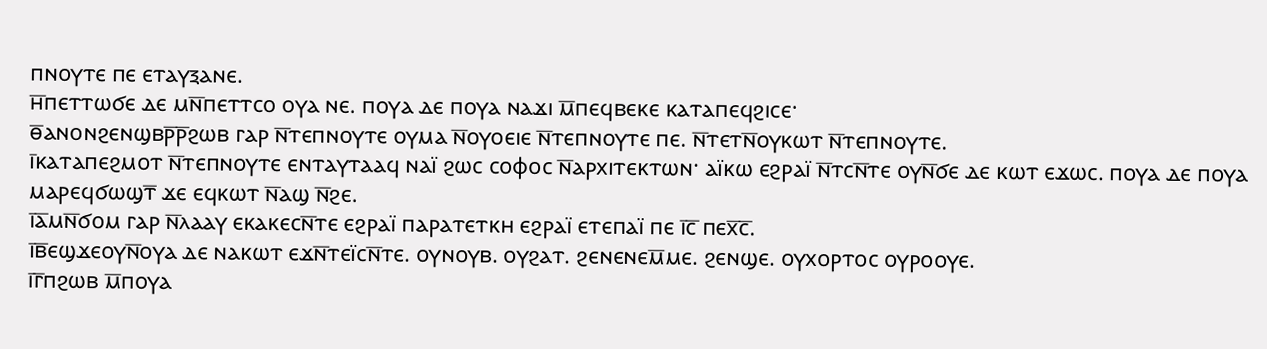ⲡⲛⲟⲩⲧⲉ ⲡⲉ ⲉⲧⲁⲩⲝⲁⲛⲉ.
ⲏ̅ⲡⲉⲧⲧⲱϭⲉ ⲇⲉ ⲙⲛ̅ⲡⲉⲧⲧⲥⲟ ⲟⲩⲁ ⲛⲉ. ⲡⲟⲩⲁ ⲇⲉ ⲡⲟⲩⲁ ⲛⲁϫⲓ ⲙ̅ⲡⲉϥⲃⲉⲕⲉ ⲕⲁⲧⲁⲡⲉϥϩⲓⲥⲉ·
ⲑ̅ⲁⲛⲟⲛϩⲉⲛϣⲃⲣ̅ⲣ̅ϩⲱⲃ ⲅⲁⲣ ⲛ̅ⲧⲉⲡⲛⲟⲩⲧⲉ ⲟⲩⲙⲁ ⲛ̅ⲟⲩⲟⲉⲓⲉ ⲛ̅ⲧⲉⲡⲛⲟⲩⲧⲉ ⲡⲉ. ⲛ̅ⲧⲉⲧⲛ̅ⲟⲩⲕⲱⲧ ⲛ̅ⲧⲉⲡⲛⲟⲩⲧⲉ.
ⲓ̅ⲕⲁⲧⲁⲡⲉϩⲙⲟⲧ ⲛ̅ⲧⲉⲡⲛⲟⲩⲧⲉ ⲉⲛⲧⲁⲩⲧⲁⲁϥ ⲛⲁⲓ̈ ϩⲱⲥ ⲥⲟⲫⲟⲥ ⲛ̅ⲁⲣⲭⲓⲧⲉⲕⲧⲱⲛ· ⲁⲓ̈ⲕⲱ ⲉϩⲣⲁⲓ̈ ⲛ̅ⲧⲥⲛ̅ⲧⲉ ⲟⲩⲛ̅ϭⲉ ⲇⲉ ⲕⲱⲧ ⲉϫⲱⲥ. ⲡⲟⲩⲁ ⲇⲉ ⲡⲟⲩⲁ ⲙⲁⲣⲉϥϭⲱϣⲧ̅ ϫⲉ ⲉϥⲕⲱⲧ ⲛ̅ⲁϣ ⲛ̅ϩⲉ.
ⲓ̅ⲁ̅ⲙⲛ̅ϭⲟⲙ ⲅⲁⲣ ⲛ̅ⲗⲁⲁⲩ ⲉⲕⲁⲕⲉⲥⲛ̅ⲧⲉ ⲉϩⲣⲁⲓ̈ ⲡⲁⲣⲁⲧⲉⲧⲕⲏ ⲉϩⲣⲁⲓ̈ ⲉⲧⲉⲡⲁⲓ̈ ⲡⲉ ⲓ̅ⲥ̅ ⲡⲉⲭ̅ⲥ̅.
ⲓ̅ⲃ̅ⲉϣϫⲉⲟⲩⲛ̅ⲟⲩⲁ ⲇⲉ ⲛⲁⲕⲱⲧ ⲉϫⲛ̅ⲧⲉⲓ̈ⲥⲛ̅ⲧⲉ. ⲟⲩⲛⲟⲩⲃ. ⲟⲩϩⲁⲧ. ϩⲉⲛⲉⲛⲉⲙ̅ⲙⲉ. ϩⲉⲛϣⲉ. ⲟⲩⲭⲟⲣⲧⲟⲥ ⲟⲩⲣⲟⲟⲩⲉ.
ⲓ̅ⲅ̅ⲡϩⲱⲃ ⲙ̅ⲡⲟⲩⲁ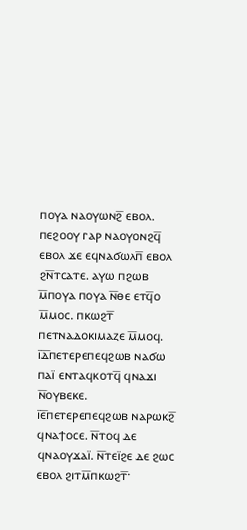ⲡⲟⲩⲁ ⲛⲁⲟⲩⲱⲛϩ̅ ⲉⲃⲟⲗ. ⲡⲉϩⲟⲟⲩ ⲅⲁⲣ ⲛⲁⲟⲩⲟⲛϩϥ̅ ⲉⲃⲟⲗ ϫⲉ ⲉϥⲛⲁϭⲱⲗⲡ̅ ⲉⲃⲟⲗ ϩⲛ̅ⲧⲥⲁⲧⲉ. ⲁⲩⲱ ⲡϩⲱⲃ ⲙ̅ⲡⲟⲩⲁ ⲡⲟⲩⲁ ⲛ̅ⲑⲉ ⲉⲧϥ̅ⲟ ⲙ̅ⲙⲟⲥ. ⲡⲕⲱϩⲧ̅ ⲡⲉⲧⲛⲁⲇⲟⲕⲓⲙⲁⲍⲉ ⲙ̅ⲙⲟϥ.
ⲓ̅ⲇ̅ⲡⲉⲧⲉⲣⲉⲡⲉϥϩⲱⲃ ⲛⲁϭⲱ ⲡⲁⲓ̈ ⲉⲛⲧⲁϥⲕⲟⲧϥ̅ ϥⲛⲁϫⲓ ⲛ̅ⲟⲩⲃⲉⲕⲉ.
ⲓ̅ⲉ̅ⲡⲉⲧⲉⲣⲉⲡⲉϥϩⲱⲃ ⲛⲁⲣⲱⲕϩ̅ ϥⲛⲁϯⲟⲥⲉ. ⲛ̅ⲧⲟϥ ⲇⲉ ϥⲛⲁⲟⲩϫⲁⲓ̈. ⲛ̅ⲧⲉⲓ̈ϩⲉ ⲇⲉ ϩⲱⲥ ⲉⲃⲟⲗ ϩⲓⲧⲙ̅ⲡⲕⲱϩⲧ̅·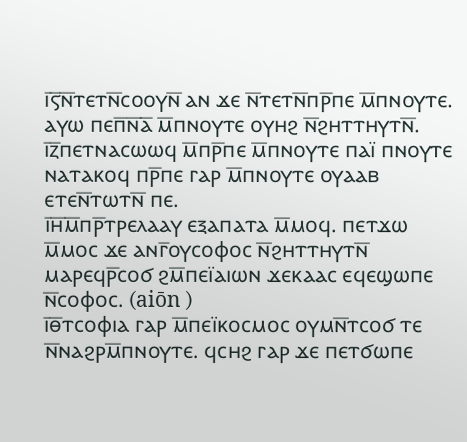ⲓ̅ⲋ̅ⲛ̅ⲧⲉⲧⲛ̅ⲥⲟⲟⲩⲛ̅ ⲁⲛ ϫⲉ ⲛ̅ⲧⲉⲧⲛ̅ⲡⲣ̅ⲡⲉ ⲙ̅ⲡⲛⲟⲩⲧⲉ. ⲁⲩⲱ ⲡⲉⲡ̅ⲛ̅ⲁ̅ ⲙ̅ⲡⲛⲟⲩⲧⲉ ⲟⲩⲏϩ ⲛ̅ϩⲏⲧⲧⲏⲩⲧⲛ̅.
ⲓ̅ⲍ̅ⲡⲉⲧⲛⲁⲥⲱⲱϥ ⲙ̅ⲡⲣ̅ⲡⲉ ⲙ̅ⲡⲛⲟⲩⲧⲉ ⲡⲁⲓ̈ ⲡⲛⲟⲩⲧⲉ ⲛⲁⲧⲁⲕⲟϥ ⲡⲣ̅ⲡⲉ ⲅⲁⲣ ⲙ̅ⲡⲛⲟⲩⲧⲉ ⲟⲩⲁⲁⲃ ⲉⲧⲉⲛ̅ⲧⲱⲧⲛ̅ ⲡⲉ.
ⲓ̅ⲏ̅ⲙ̅ⲡⲣ̅ⲧⲣⲉⲗⲁⲁⲩ ⲉⲝⲁⲡⲁⲧⲁ ⲙ̅ⲙⲟϥ. ⲡⲉⲧϫⲱ ⲙ̅ⲙⲟⲥ ϫⲉ ⲁⲛⲅ̅ⲟⲩⲥⲟⲫⲟⲥ ⲛ̅ϩⲏⲧⲧⲏⲩⲧⲛ̅ ⲙⲁⲣⲉϥⲣ̅ⲥⲟϭ ϩⲙ̅ⲡⲉⲓ̈ⲁⲓⲱⲛ ϫⲉⲕⲁⲁⲥ ⲉϥⲉϣⲱⲡⲉ ⲛ̅ⲥⲟⲫⲟⲥ. (aiōn )
ⲓ̅ⲑ̅ⲧⲥⲟⲫⲓⲁ ⲅⲁⲣ ⲙ̅ⲡⲉⲓ̈ⲕⲟⲥⲙⲟⲥ ⲟⲩⲙⲛ̅ⲧⲥⲟϭ ⲧⲉ ⲛ̅ⲛⲁϩⲣⲙ̅ⲡⲛⲟⲩⲧⲉ. ϥⲥⲏϩ ⲅⲁⲣ ϫⲉ ⲡⲉⲧϭⲱⲡⲉ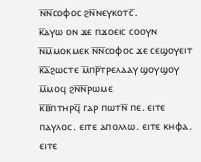ⲛ̅ⲛ̅ⲥⲟⲫⲟⲥ ϩⲛ̅ⲛⲉⲩⲕⲟⲧⲥ̅.
ⲕ̅ⲁⲩⲱ ⲟⲛ ϫⲉ ⲡϫⲟⲉⲓⲥ ⲥⲟⲟⲩⲛ ⲛ̅ⲙ̅ⲙⲟⲕⲙⲉⲕ ⲛ̅ⲛ̅ⲥⲟⲫⲟⲥ ϫⲉ ⲥⲉϣⲟⲩⲉⲓⲧ
ⲕ̅ⲁ̅ϩⲱⲥⲧⲉ ⲙ̅ⲡⲣ̅ⲧⲣⲉⲗⲁⲁⲩ ϣⲟⲩϣⲟⲩ ⲙ̅ⲙⲟϥ ϩⲛ̅ⲛ̅ⲣⲱⲙⲉ
ⲕ̅ⲃ̅ⲡⲧⲏⲣϥ̅ ⲅⲁⲣ ⲡⲱⲧⲛ̅ ⲡⲉ. ⲉⲓⲧⲉ ⲡⲁⲩⲗⲟⲥ. ⲉⲓⲧⲉ ⲁⲡⲟⲗⲗⲱ. ⲉⲓⲧⲉ ⲕⲏⲫⲁ. ⲉⲓⲧⲉ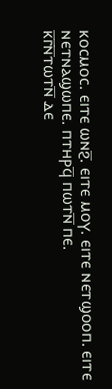ⲕⲟⲥⲙⲟⲥ. ⲉⲓⲧⲉ ⲱⲛϩ̅. ⲉⲓⲧⲉ ⲙⲟⲩ. ⲉⲓⲧⲉ ⲛⲉⲧϣⲟⲟⲡ. ⲉⲓⲧⲉ ⲛⲉⲧⲛⲁϣⲱⲡⲉ. ⲡⲧⲏⲣϥ̅ ⲡⲱⲧⲛ̅ ⲡⲉ.
ⲕ̅ⲅ̅ⲛ̅ⲧⲱⲧⲛ̅ ⲇⲉ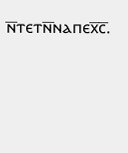ⲛ̅ⲧⲉⲧⲛ̅ⲛⲁⲡⲉⲭ̅ⲥ̅.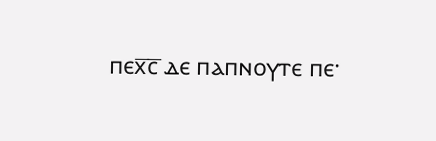ⲡⲉⲭ̅ⲥ̅ ⲇⲉ ⲡⲁⲡⲛⲟⲩⲧⲉ ⲡⲉ·